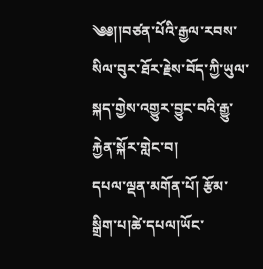༄༅།།བཙན་པོའི་རྒྱལ་རབས་སིལ་བུར་ཐོར་རྗེས་བོད་ཀྱི་ཡུལ་སྐད་གྱེས་འགྱུར་བྱུང་བའི་རྒྱུ་རྐྱེན་སྐོར་གླེང་བ།
དཔལ་ལྡན་མགོན་པོ། རྩོམ་སྒྲིག་པ།ཚེ་དཔལ།ཡོང་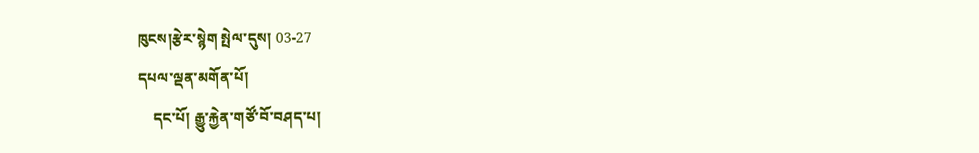ཁུངས།རྩེར་སྙེག སྤེལ་དུས། 03-27
དཔལ་ལྡན་མགོན་པོ།
    དང་པོ། རྒྱུ་རྐྱེན་གཙོ་བོ་བཤད་པ།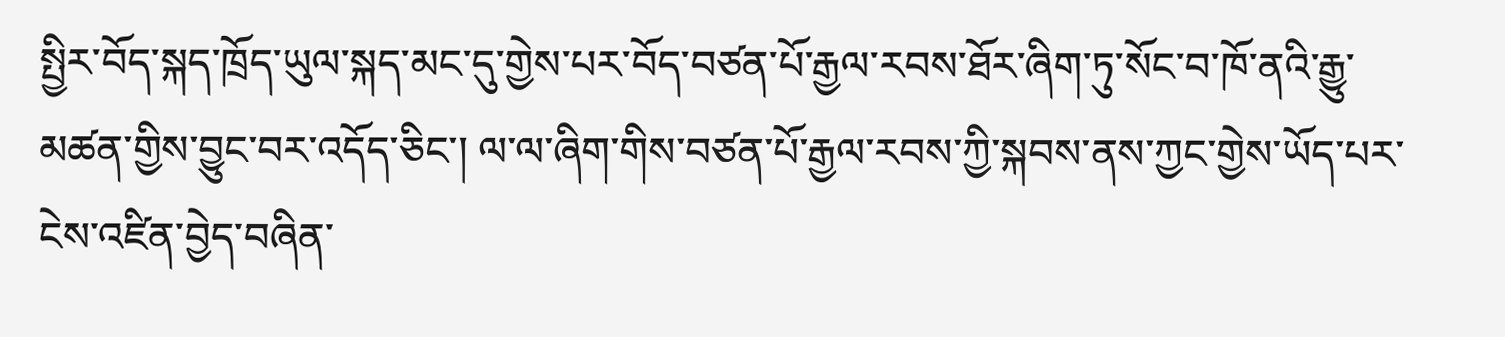སྤྱིར་བོད་སྐད་ཁྲོད་ཡུལ་སྐད་མང་དུ་གྱེས་པར་བོད་བཙན་པོ་རྒྱལ་རབས་ཐོར་ཞིག་ཏུ་སོང་བ་ཁོ་ནའི་རྒྱུ་མཚན་གྱིས་བྱུང་བར་འདོད་ཅིང་། ལ་ལ་ཞིག་གིས་བཙན་པོ་རྒྱལ་རབས་ཀྱི་སྐབས་ནས་ཀྱང་གྱེས་ཡོད་པར་ངེས་འཛིན་བྱེད་བཞིན་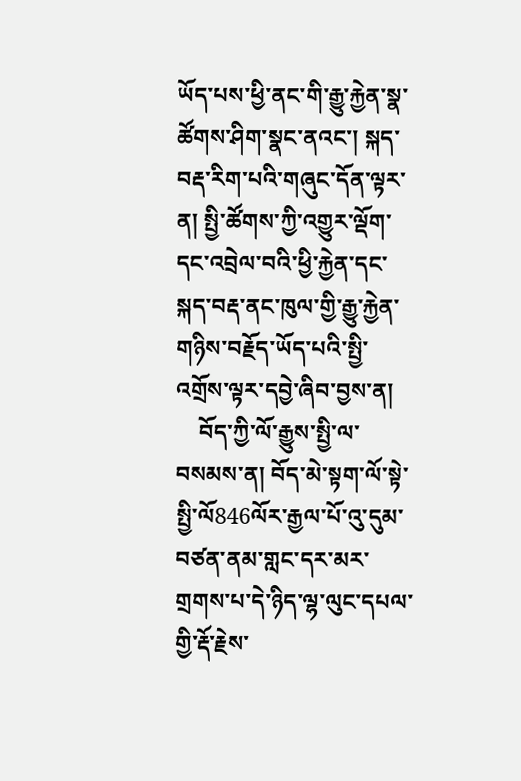ཡོད་པས་ཕྱི་ནང་གི་རྒྱུ་རྐྱེན་སྣ་ཚོགས་ཤིག་སྣང་ནའང་། སྐད་བརྡ་རིག་པའི་གཞུང་དོན་ལྟར་ན། སྤྱི་ཚོགས་ཀྱི་འགྱུར་ལྡོག་དང་འབྲེལ་བའི་ཕྱི་རྐྱེན་དང་སྐད་བརྡ་ནང་ཁུལ་གྱི་རྒྱུ་རྐྱེན་གཉིས་བརྗོད་ཡོད་པའི་སྤྱི་འགྲོས་ལྟར་དབྱེ་ཞིབ་བྱས་ན།
    བོད་ཀྱི་ལོ་རྒྱུས་སྤྱི་ལ་བསམས་ན། བོད་མེ་སྟག་ལོ་སྟེ་སྤྱི་ལོ846ལོར་རྒྱལ་པོ་འུ་དུམ་བཙན་ནམ་གླང་དར་མར་གྲགས་པ་དེ་ཉིད་ལྷ་ལུང་དཔལ་གྱི་རྡོ་རྗེས་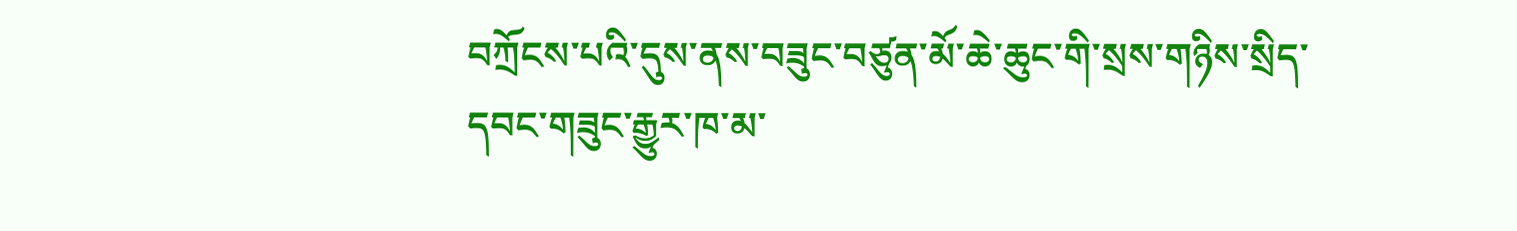བཀྲོངས་པའི་དུས་ནས་བཟུང་བཙུན་མོ་ཆེ་ཆུང་གི་སྲས་གཉིས་སྲིད་དབང་གཟུང་རྒྱུར་ཁ་མ་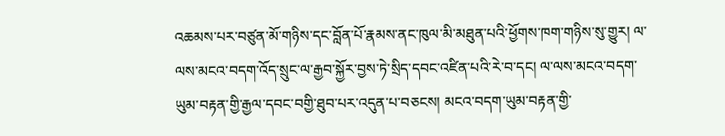འཆམས་པར་བཙུན་མོ་གཉིས་དང་བློན་པོ་རྣམས་ནང་ཁུལ་མི་མཐུན་པའི་ཕྱོགས་ཁག་གཉིས་སུ་གྱུར། ལ་ལས་མངའ་བདག་འོད་སྲུང་ལ་རྒྱབ་སྐྱོར་བྱས་ཏེ་སྲིད་དབང་འཛིན་པའི་རེ་བ་དང། ལ་ལས་མངའ་བདག་ཡུམ་བརྟན་གྱི་རྒྱལ་དབང་བགྱི་ཐུབ་པར་འདུན་པ་བཅངས། མངའ་བདག་ཡུམ་བརྟན་གྱི་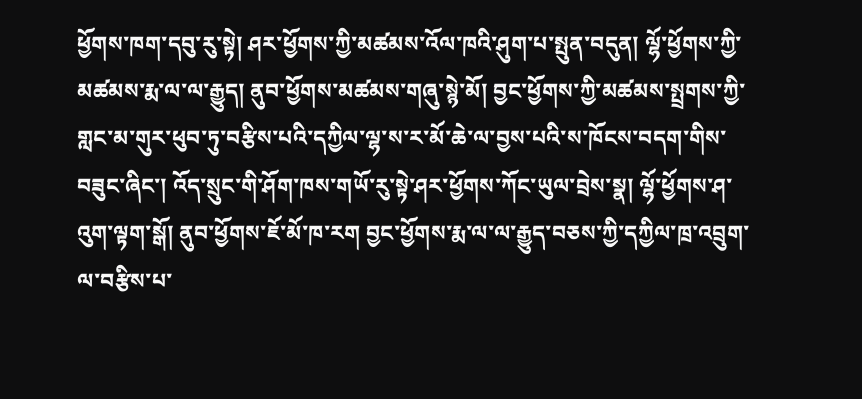ཕྱོགས་ཁག་དབུ་རུ་སྟེ། ཤར་ཕྱོགས་ཀྱི་མཚམས་འོལ་ཁའི་ཤུག་པ་སྤུན་བདུན། ལྷོ་ཕྱོགས་ཀྱི་མཚམས་རྨ་ལ་ལ་རྒྱུད། ནུབ་ཕྱོགས་མཚམས་གཞུ་སྙེ་མོ། བྱང་ཕྱོགས་ཀྱི་མཚམས་སྤྲགས་ཀྱི་གླང་མ་གུར་ཕུབ་ཏུ་བརྩིས་པའི་དཀྱིལ་ལྷ་ས་ར་མོ་ཆེ་ལ་བྱས་པའི་ས་ཁོངས་བདག་གིས་བཟུང་ཞིང་། འོད་སྲུང་གི་ཤོག་ཁས་གཡོ་རུ་སྟེ་ཤར་ཕྱོགས་ཀོང་ཡུལ་བྲེས་སྣ། ལྷོ་ཕྱོགས་ཤ་འུག་ལྟག་སྒོ། ནུབ་ཕྱོགས་ཇོ་མོ་ཁ་རག བྱང་ཕྱོགས་རྨ་ལ་ལ་རྒྱུད་བཅས་ཀྱི་དཀྱིལ་ཁྲ་འབྲུག་ལ་བརྩིས་པ་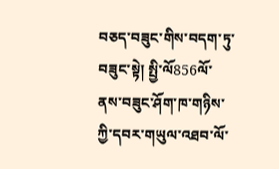བཅད་བཟུང་གིས་བདག་ཏུ་བཟུང་སྟེ། སྤྱི་ལོ856ལོ་ནས་བཟུང་ཤོག་ཁ་གཉིས་ཀྱི་དབར་གཡུལ་འཐབ་ལོ་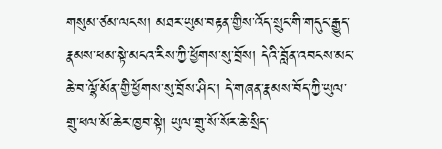གསུམ་ཙམ་ལངས། མཐར་ཡུམ་བརྟན་གྱིས་འོད་སྲུང་གི་གདུང་རྒྱུད་རྣམས་ཕམ་སྟེ་མངའ་རིས་ཀྱི་ཕྱོགས་སུ་བྲོས། དེའི་བློན་འབངས་མང་ཆེ་བ་ལྷོ་མོན་གྱི་ཕྱོགས་སུ་བྲོས་ཤིང་། དེ་གཞན་རྣམས་བོད་ཀྱི་ཡུལ་གྲུ་ཕལ་མོ་ཆེར་ཁྱབ་སྟེ། ཡུལ་གྲུ་སོ་སོར་ཆེ་སྲིད་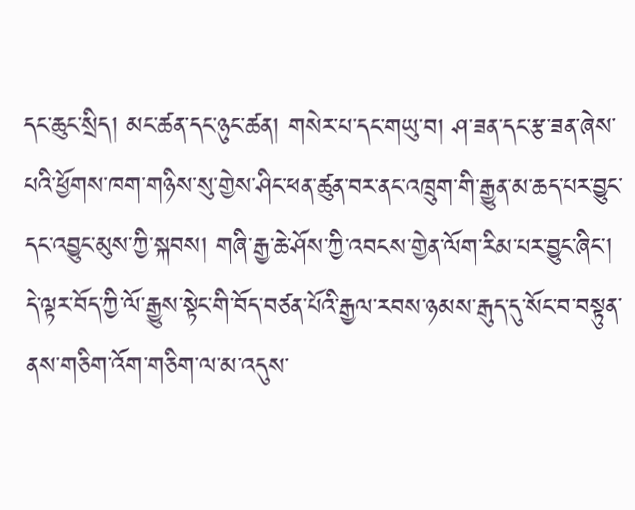དང་ཆུང་སྲིད། མང་ཚན་དང་ཉུང་ཚན། གསེར་པ་དང་གཡུ་བ། ཤ་ཟན་དང་རྩ་ཟན་ཞེས་པའི་ཕྱོགས་ཁག་གཉིས་སུ་གྱེས་ཤིང་ཕན་ཚུན་བར་ནང་འཁྲུག་གི་རྒྱུན་མ་ཆད་པར་བྱུང་དང་འབྱུང་མུས་ཀྱི་སྐབས། གཞི་རྒྱ་ཆེ་ཤོས་ཀྱི་འབངས་གྱེན་ལོག་རིམ་པར་བྱུང་ཞིང་། དེ་ལྟར་བོད་ཀྱི་ལོ་རྒྱུས་སྟེང་གི་བོད་བཙན་པོའི་རྒྱལ་རབས་ཉམས་རྒུད་དུ་སོང་བ་བསྟུན་ནས་གཅིག་འོག་གཅིག་ལ་མ་འདུས་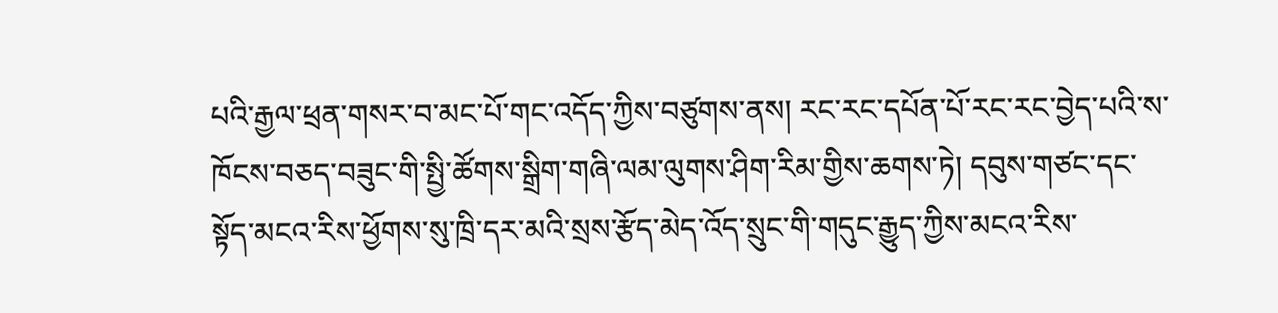པའི་རྒྱལ་ཕྲན་གསར་བ་མང་པོ་གང་འདོད་ཀྱིས་བཙུགས་ནས། རང་རང་དཔོན་པོ་རང་རང་བྱེད་པའི་ས་ཁོངས་བཅད་བཟུང་གི་སྤྱི་ཚོགས་སྒྲིག་གཞི་ལམ་ལུགས་ཤིག་རིམ་གྱིས་ཆགས་ཏེ། དབུས་གཙང་དང་སྟོད་མངའ་རིས་ཕྱོགས་སུ་ཁྲི་དར་མའི་སྲས་རྩོད་མེད་འོད་སྲུང་གི་གདུང་རྒྱུད་ཀྱིས་མངའ་རིས་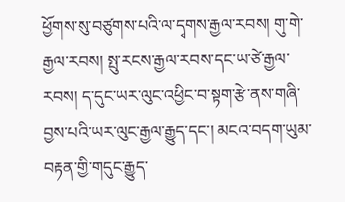ཕྱོགས་སུ་བཙུགས་པའི་ལ་དྭགས་རྒྱལ་རབས། གུ་གེ་རྒྱལ་རབས། སྤུ་རངས་རྒྱལ་རབས་དང་ཡ་ཙེ་རྒྱལ་རབས། ད་དུང་ཡར་ལུང་འཕྱིང་བ་སྟག་རྩེ་ནས་གཞི་བྱས་པའི་ཡར་ལུང་རྒྱལ་རྒྱུད་དང་། མངའ་བདག་ཡུམ་བརྟན་གྱི་གདུང་རྒྱུད་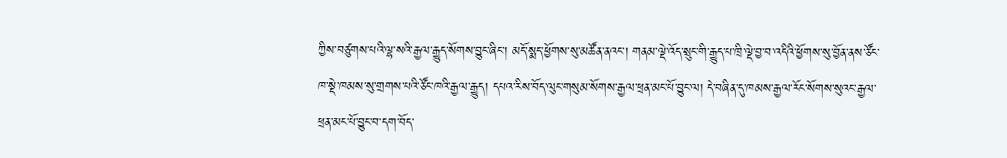ཀྱིས་བཙུགས་པའི་ལྷ་སའི་རྒྱལ་རྒྱུད་སོགས་བྱུང་ཞིང་། མདོ་སྨད་ཕྱོགས་སུ་མཚོན་ནའང་། གནམ་ལྡེ་འོད་སྲུང་གི་རྒྱུད་པ་ཁྲི་ལྡེ་བྱ་བ་འདིའི་ཕྱོགས་སུ་བྱོན་ནས་ཙོང་ཁ་སྡེ་ཁམས་སུ་གྲགས་པའི་ཙོང་ཁའི་རྒྱལ་རྒྱུད། དཔའ་རིས་བོད་ལུང་གསུམ་སོགས་རྒྱལ་ཕྲན་མང་པོ་བྱུང་ལ། དེ་བཞིན་དུ་ཁམས་རྒྱལ་རོང་སོགས་སུའང་རྒྱལ་ཕྲན་མང་པོ་བྱུང་བ་དག་བོད་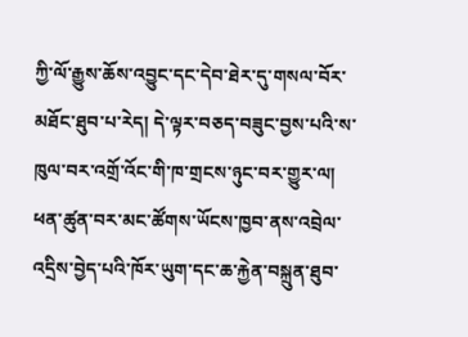ཀྱི་ལོ་རྒྱུས་ཆོས་འབྱུང་དང་དེབ་ཐེར་དུ་གསལ་བོར་མཐོང་ཐུབ་པ་རེད། དེ་ལྟར་བཅད་བཟུང་བྱས་པའི་ས་ཁུལ་བར་འགྲོ་འོང་གི་ཁ་གྲངས་ཉུང་བར་གྱུར་ལ། ཕན་ཚུན་བར་མང་ཚོགས་ཡོངས་ཁྱབ་ནས་འབྲེལ་འདྲིས་བྱེད་པའི་ཁོར་ཡུག་དང་ཆ་རྐྱེན་བསྐྲུན་ཐུབ་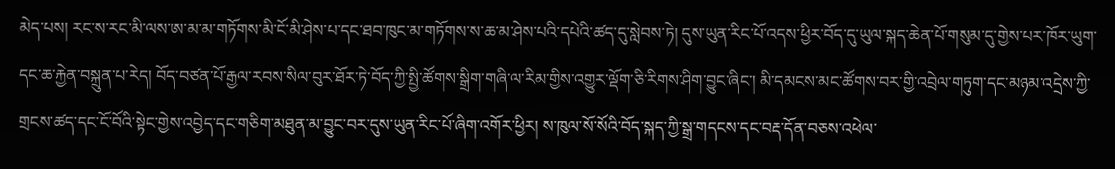མེད་པས། རང་ས་རང་མི་ལས་ཨ་མ་མ་གཏོགས་མི་ངོ་མི་ཤེས་པ་དང་ཐབ་ཁུང་མ་གཏོགས་ས་ཆ་མ་ཤེས་པའི་དཔེའི་ཚད་དུ་སླེབས་ཏེ། དུས་ཡུན་རིང་པོ་འདས་ཕྱིར་བོད་དུ་ཡུལ་སྐད་ཆེན་པོ་གསུམ་དུ་གྱེས་པར་ཁོར་ཡུག་དང་ཆ་རྐྱེན་བསྐྲུན་པ་རེད། བོད་བཙན་པོ་རྒྱལ་རབས་སིལ་བུར་ཐོར་ཏེ་བོད་ཀྱི་སྤྱི་ཚོགས་སྒྲིག་གཞི་ལ་རིམ་གྱིས་འགྱུར་ལྡོག་ཅི་རིགས་ཤིག་བྱུང་ཞིང་། མི་དམངས་མང་ཚོགས་བར་གྱི་འབྲེལ་གཏུག་དང་མཉམ་འདྲེས་ཀྱི་གྲངས་ཚད་དང་ངོ་བོའི་སྟེང་གྱེས་འབྱེད་དང་གཅིག་མཐུན་མ་བྱུང་བར་དུས་ཡུན་རིང་པོ་ཞིག་འགོར་ཕྱིར། ས་ཁུལ་སོ་སོའི་བོད་སྐད་ཀྱི་སྒྲ་གདངས་དང་བརྡ་དོན་བཅས་འཕེལ་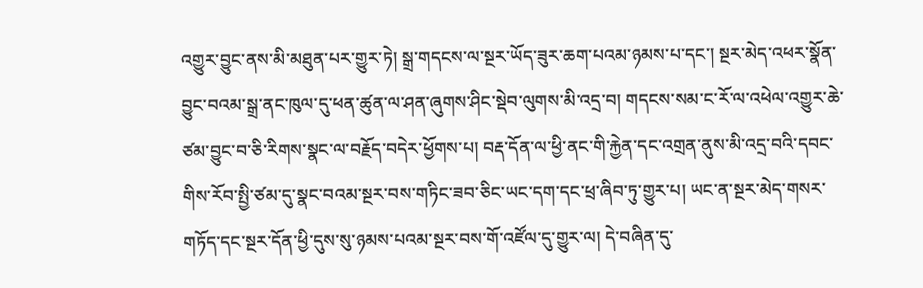འགྱུར་བྱུང་ནས་མི་མཐུན་པར་གྱུར་ཏེ། སྒྲ་གདངས་ལ་སྔར་ཡོད་ཟུར་ཆག་པའམ་ཉམས་པ་དང་། སྔར་མེད་འཕར་སྣོན་བྱུང་བའམ་སྒྲ་ནང་ཁུལ་དུ་ཕན་ཚུན་ལ་ཤན་ཞུགས་ཤིང་སྡེབ་ལུགས་མི་འདྲ་བ། གདངས་སམ་ང་རོ་ལ་འཕེལ་འགྱུར་ཆེ་ཙམ་བྱུང་བ་ཅི་རིགས་སྣང་ལ་བརྗོད་བདེར་ཕྱོགས་པ། བརྡ་དོན་ལ་ཕྱི་ནང་གི་རྐྱེན་དང་འགྲན་ནུས་མི་འདྲ་བའི་དབང་གིས་རོབ་སྤྱི་ཙམ་དུ་སྣང་བའམ་སྔར་བས་གཏིང་ཟབ་ཅིང་ཡང་དག་དང་ཕྲ་ཞིབ་ཏུ་གྱུར་པ། ཡང་ན་སྔར་མེད་གསར་གཏོད་དང་སྔར་དོན་ཕྱི་དུས་སུ་ཉམས་པའམ་སྔར་བས་གོ་འཛོལ་དུ་གྱུར་ལ། དེ་བཞིན་དུ་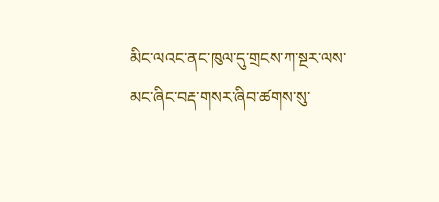མིང་ལའང་ནང་ཁུལ་དུ་གྲངས་ཀ་སྔར་ལས་མང་ཞིང་བརྡ་གསར་ཞིབ་ཚགས་སུ་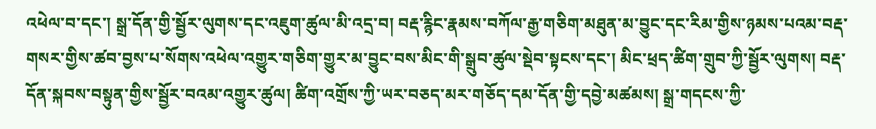འཕེལ་བ་དང་། སྒྲ་དོན་གྱི་སྦྱོར་ལུགས་དང་འཇུག་ཚུལ་མི་འདྲ་བ། བརྡ་རྙིང་རྣམས་བཀོལ་རྒྱ་གཅིག་མཐུན་མ་བྱུང་དང་རིམ་གྱིས་ཉམས་པའམ་བརྡ་གསར་གྱིས་ཚབ་བྱས་པ་སོགས་འཕེལ་འགྱུར་གཅིག་གྱུར་མ་བྱུང་བས་མིང་གི་སྒྲུབ་ཚུལ་སྡེབ་སྟངས་དང་། མིང་ཕྲད་ཚིག་གྲུབ་ཀྱི་སྦྱོར་ལུགས། བརྡ་དོན་སྐབས་བསྟུན་གྱིས་སྦྱོར་བའམ་འགྱུར་ཚུལ། ཚིག་འགྲོས་ཀྱི་ཡར་བཅད་མར་གཅོད་དམ་དོན་གྱི་དབྱེ་མཚམས། སྒྲ་གདངས་ཀྱི་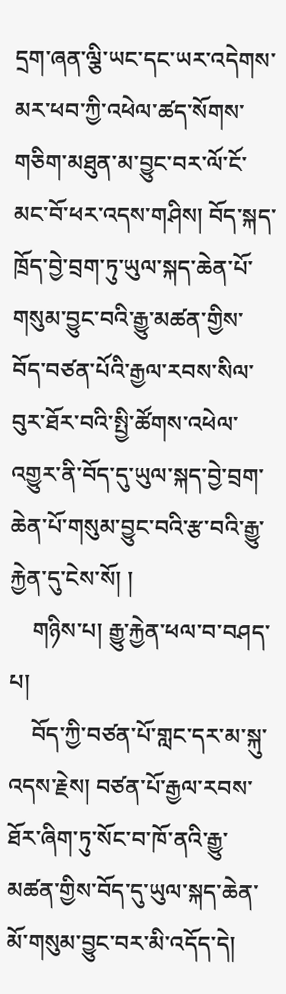དྲག་ཞན་ལྕི་ཡང་དང་ཡར་འདེགས་མར་ཕབ་ཀྱི་འཕེལ་ཚད་སོགས་གཅིག་མཐུན་མ་བྱུང་བར་ལོ་ངོ་མང་བོ་ཕར་འདས་གཤིས། བོད་སྐད་ཁྲོད་བྱེ་བྲག་ཏུ་ཡུལ་སྐད་ཆེན་པོ་གསུམ་བྱུང་བའི་རྒྱུ་མཚན་གྱིས་བོད་བཙན་པོའི་རྒྱལ་རབས་སིལ་བུར་ཐོར་བའི་སྤྱི་ཚོགས་འཕེལ་འགྱུར་ནི་བོད་དུ་ཡུལ་སྐད་བྱེ་བྲག་ཆེན་པོ་གསུམ་བྱུང་བའི་རྩ་བའི་རྒྱུ་རྐྱེན་དུ་ངེས་སོ། །
    གཉིས་པ། རྒྱུ་རྐྱེན་ཕལ་བ་བཤད་པ།
    བོད་ཀྱི་བཙན་པོ་གླང་དར་མ་སྐུ་འདས་རྗེས། བཙན་པོ་རྒྱལ་རབས་ཐོར་ཞིག་ཏུ་སོང་བ་ཁོ་ནའི་རྒྱུ་མཚན་གྱིས་བོད་དུ་ཡུལ་སྐད་ཆེན་མོ་གསུམ་བྱུང་བར་མི་འདོད་དེ།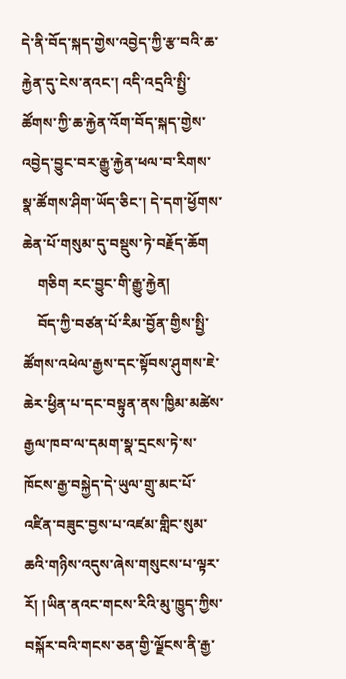དེ་ནི་བོད་སྐད་གྱེས་འབྱེད་ཀྱི་རྩ་བའི་ཆ་རྐྱེན་དུ་ངེས་ནའང་། འདི་འདྲའི་སྤྱི་ཚོགས་ཀྱི་ཆ་རྐྱེན་འོག་བོད་སྐད་གྱེས་འབྱེད་བྱུང་བར་རྒྱུ་རྐྱེན་ཕལ་བ་རིགས་སྣ་ཚོགས་ཤིག་ཡོད་ཅིང་། དེ་དག་ཕྱོགས་ཆེན་པོ་གསུམ་དུ་བསྡུས་ཏེ་བརྗོད་ཆོག
    གཅིག རང་བྱུང་གི་རྒྱུ་རྐྱེན།
    བོད་ཀྱི་བཙན་པོ་རིམ་བྱོན་གྱིས་སྤྱི་ཚོགས་འཕེལ་རྒྱས་དང་སྟོབས་ཤུགས་ཇེ་ཆེར་ཕྱིན་པ་དང་བསྟུན་ནས་ཁྱིམ་མཚེས་རྒྱལ་ཁབ་ལ་དམག་སྣ་དྲངས་ཏེ་ས་ཁོངས་རྒྱ་བསྐྱེད་དེ་ཡུལ་གྲུ་མང་པོ་འཛིན་བཟུང་བྱས་པ་འཛམ་གླིང་སུམ་ཆའི་གཉིས་འདུས་ཞེས་གསུངས་པ་ལྟར་རོ། །ཡིན་ནའང་གངས་རིའི་མུ་ཁྱུད་ཀྱིས་བསྐོར་བའི་གངས་ཅན་གྱི་ལྗོངས་ནི་རྒྱ་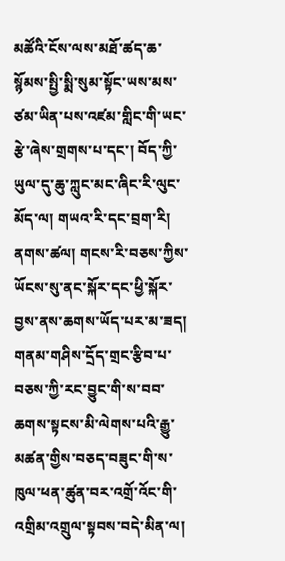མཚོའི་ངོས་ལས་མཐོ་ཚད་ཆ་སྙོམས་སྤྱི་སྨི་སུམ་སྟོང་ཡས་མས་ཙམ་ཡིན་པས་འཛམ་གླིང་གི་ཡང་རྩེ་ཞེས་གྲགས་པ་དང་། བོད་ཀྱི་ཡུལ་དུ་ཆུ་ཀླུང་མང་ཞིང་རི་ལུང་མོད་ལ། གཡའ་རི་དང་བྲག་རི། ནགས་ཚལ། གངས་རི་བཅས་ཀྱིས་ཡོངས་སུ་ནང་སྐོར་དང་ཕྱི་སྐོར་བྱས་ནས་ཆགས་ཡོད་པར་མ་ཟད། གནམ་གཤིས་དྲོད་གྲང་རྩིབ་པ་བཅས་ཀྱི་རང་བྱུང་གི་ས་བབ་ཆགས་སྟངས་མི་ལེགས་པའི་རྒྱུ་མཚན་གྱིས་བཅད་བཟུང་གི་ས་ཁུལ་ཕན་ཚུན་བར་འགྲོ་འོང་གི་འགྲིམ་འགྲུལ་སྟབས་བདེ་མིན་ལ།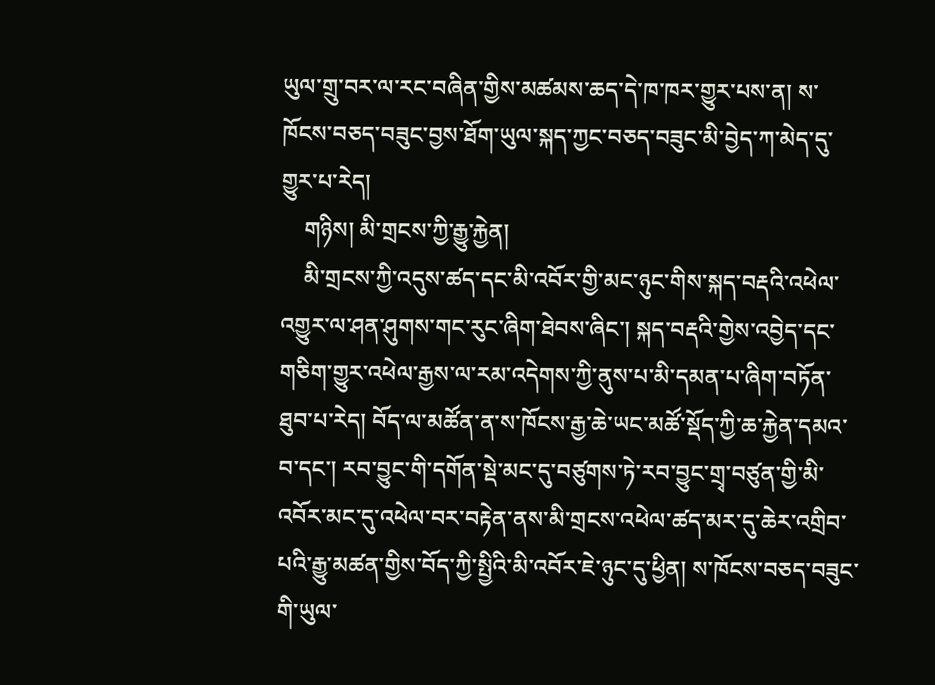ཡུལ་གྲུ་བར་ལ་རང་བཞིན་གྱིས་མཚམས་ཆད་དེ་ཁ་ཁར་གྱུར་པས་ན། ས་ཁོངས་བཅད་བཟུང་བྱས་ཐོག་ཡུལ་སྐད་ཀྱང་བཅད་བཟུང་མི་བྱེད་ཀ་མེད་དུ་གྱུར་པ་རེད།
    གཉིས། མི་གྲངས་ཀྱི་རྒྱུ་རྐྱེན།
    མི་གྲངས་ཀྱི་འདུས་ཚད་དང་མི་འབོར་གྱི་མང་ཉུང་གིས་སྐད་བརྡའི་འཕེལ་འགྱུར་ལ་ཤན་ཤུགས་གང་རུང་ཞིག་ཐེབས་ཞིང་། སྐད་བརྡའི་གྱེས་འབྱེད་དང་གཅིག་གྱུར་འཕེལ་རྒྱས་ལ་རམ་འདེགས་ཀྱི་ནུས་པ་མི་དམན་པ་ཞིག་བཏོན་ཐུབ་པ་རེད། བོད་ལ་མཚོན་ན་ས་ཁོངས་རྒྱ་ཆེ་ཡང་མཚོ་སྡོད་ཀྱི་ཆ་རྐྱེན་དམའ་བ་དང་། རབ་བྱུང་གི་དགོན་སྡེ་མང་དུ་བཙུགས་ཏེ་རབ་བྱུང་གྲྭ་བཙུན་གྱི་མི་འབོར་མང་དུ་འཕེལ་བར་བརྟེན་ནས་མི་གྲངས་འཕེལ་ཚད་མར་དུ་ཆེར་འགྲིབ་པའི་རྒྱུ་མཚན་གྱིས་བོད་ཀྱི་སྤྱིའི་མི་འབོར་ཇེ་ཉུང་དུ་ཕྱིན། ས་ཁོངས་བཅད་བཟུང་གི་ཡུལ་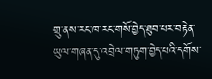གྲུ་ནས་རང་ཁ་རང་གསོ་བྱེད་ཐུབ་པར་བརྟེན་ཡུལ་གཞན་དུ་འབྲེལ་གཏུག་བྱེད་པའི་དགོས་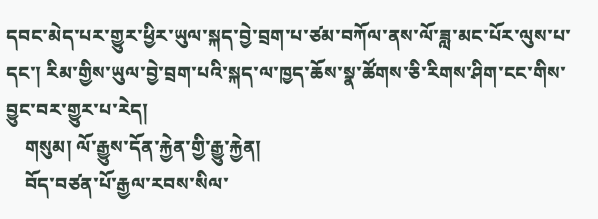དབང་མེད་པར་གྱུར་ཕྱིར་ཡུལ་སྐད་བྱེ་བྲག་པ་ཙམ་བཀོལ་ནས་ལོ་ཟླ་མང་པོར་ལུས་པ་དང་། རིམ་གྱིས་ཡུལ་བྱེ་བྲག་པའི་སྐད་ལ་ཁྱད་ཆོས་སྣ་ཚོགས་ཅི་རིགས་ཤིག་ངང་གིས་བྱུང་བར་གྱུར་པ་རེད།
    གསུམ། ལོ་རྒྱུས་དོན་རྐྱེན་གྱི་རྒྱུ་རྐྱེན།
    བོད་བཙན་པོ་རྒྱལ་རབས་སིལ་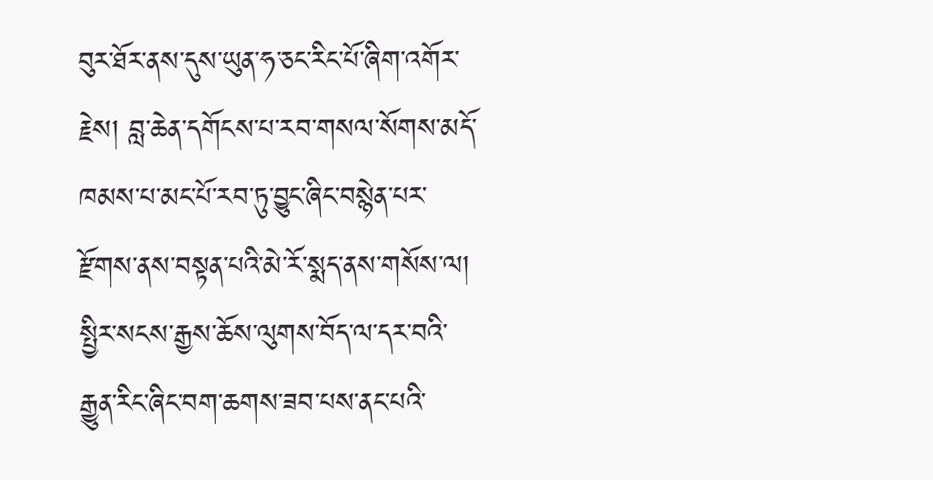བུར་ཐོར་ནས་དུས་ཡུན་ཧ་ཅང་རིང་པོ་ཞིག་འགོར་རྗེས། བླ་ཆེན་དགོངས་པ་རབ་གསལ་སོགས་མདོ་ཁམས་པ་མང་པོ་རབ་ཏུ་བྱུང་ཞིང་བསྙེན་པར་རྫོགས་ནས་བསྟན་པའི་མེ་རོ་སྨད་ནས་གསོས་ལ། སྤྱིར་སངས་རྒྱས་ཆོས་ལུགས་བོད་ལ་དར་བའི་རྒྱུན་རིང་ཞིང་བག་ཆགས་ཟབ་པས་ནང་པའི་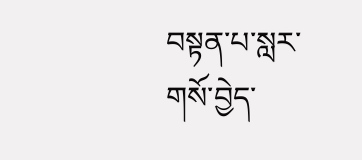བསྟན་པ་སླར་གསོ་བྱེད་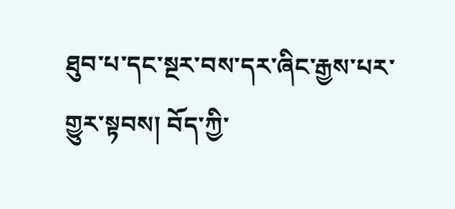ཐུབ་པ་དང་སྔར་བས་དར་ཞིང་རྒྱས་པར་གྱུར་སྟབས། བོད་ཀྱི་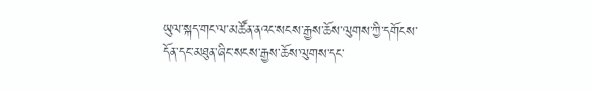ཡུལ་སྐད་གང་ལ་མཚོན་ནའང་སངས་རྒྱས་ཆོས་ལུགས་ཀྱི་དགོངས་དོན་དང་མཐུན་ཞིང་སངས་རྒྱས་ཆོས་ལུགས་དང་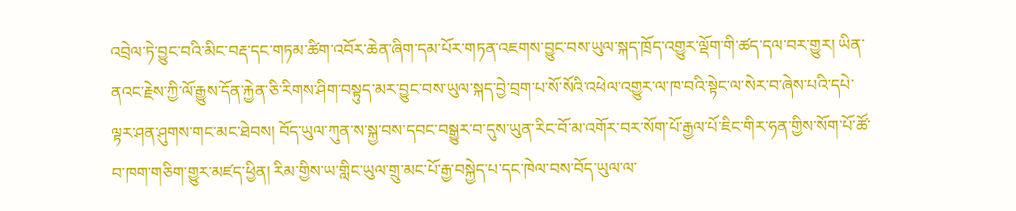འབྲེལ་ཏེ་བྱུང་བའི་མིང་བརྡ་དང་གཏམ་ཚིག་འབོར་ཆེན་ཞིག་དམ་པོར་གཏན་འཇགས་བྱུང་བས་ཡུལ་སྐད་ཁྲོད་འགྱུར་ལྡོག་གི་ཚད་དལ་བར་གྱུར། ཡིན་ནའང་རྗེས་ཀྱི་ལོ་རྒྱུས་དོན་རྐྱེན་ཅི་རིགས་ཤིག་བསྟུད་མར་བྱུང་བས་ཡུལ་སྐད་བྱེ་བྲག་པ་སོ་སོའི་འཕེལ་འགྱུར་ལ་ཁ་བའི་སྟེང་ལ་སེར་བ་ཞེས་པའི་དཔེ་ལྟར་ཤན་ཤུགས་གང་མང་ཐེབས། བོད་ཡུལ་ཀུན་ས་སྐྱ་བས་དབང་བསྒྱུར་བ་དུས་ཡུན་རིང་བོ་མ་འགོར་བར་སོག་པོ་རྒྱལ་པོ་ཇིང་གིར་ཧན་གྱིས་སོག་པོ་ཚོ་བ་ཁག་གཅིག་གྱུར་མཛད་ཕྱིན། རིམ་གྱིས་ཡ་གླིང་ཡུལ་གྲུ་མང་པོ་རྒྱ་བསྐྱེད་པ་དང་ཁེལ་བས་བོད་ཡུལ་ལ་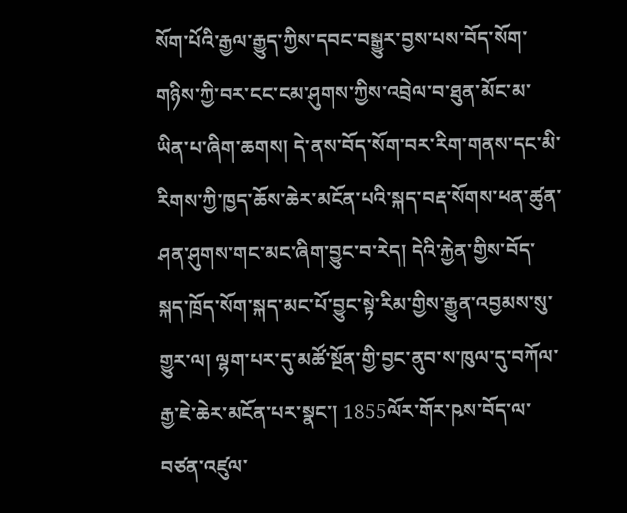སོག་པོའི་རྒྱལ་རྒྱུད་ཀྱིས་དབང་བསྒྱུར་བྱས་པས་བོད་སོག་གཉིས་ཀྱི་བར་ངང་ངམ་ཤུགས་ཀྱིས་འབྲེལ་བ་ཐུན་མོང་མ་ཡིན་པ་ཞིག་ཆགས། དེ་ནས་བོད་སོག་བར་རིག་གནས་དང་མི་རིགས་ཀྱི་ཁྱད་ཆོས་ཆེར་མངོན་པའི་སྐད་བརྡ་སོགས་ཕན་ཚུན་ཤན་ཤུགས་གང་མང་ཞིག་བྱུང་བ་རེད། དེའི་རྐྱེན་གྱིས་བོད་སྐད་ཁྲོད་སོག་སྐད་མང་པོ་བྱུང་སྟེ་རིམ་གྱིས་རྒྱུན་འབྱམས་སུ་གྱུར་ལ། ལྷག་པར་དུ་མཚོ་སྔོན་གྱི་བྱང་ནུབ་ས་ཁུལ་དུ་བཀོལ་རྒྱ་ཇེ་ཆེར་མངོན་པར་སྣང་། 1855ལོར་གོར་ཥས་བོད་ལ་བཙན་འཛུལ་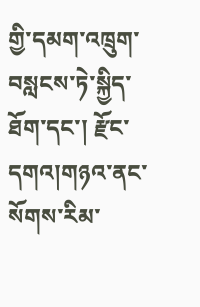གྱི་དམག་འཁྲུག་བསླངས་ཏེ་སྐྱིད་ཐོག་དང་། རྫོང་དགའ།གཉའ་ནང་སོགས་རིམ་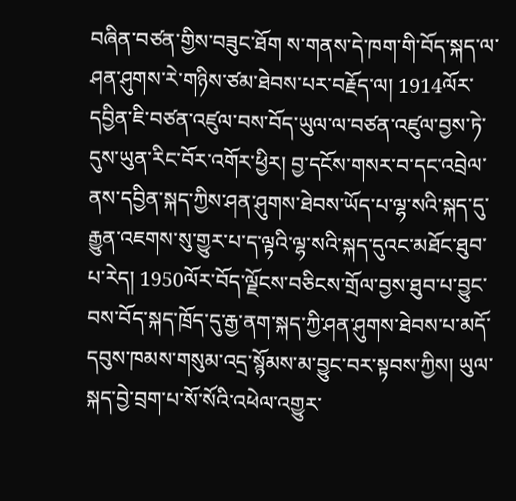བཞིན་བཙན་གྱིས་བཟུང་ཐོག ས་གནས་དེ་ཁག་གི་བོད་སྐད་ལ་ཤན་ཤུགས་རེ་གཉིས་ཙམ་ཐེབས་པར་བརྗོད་ལ། 1914ལོར་དབྱིན་ཇི་བཙན་འཛུལ་བས་བོད་ཡུལ་ལ་བཙན་འཛུལ་བྱས་ཏེ་དུས་ཡུན་རིང་བོར་འགོར་ཕྱིར། བྱ་དངོས་གསར་བ་དང་འབྲེལ་ནས་དབྱིན་སྐད་ཀྱིས་ཤན་ཤུགས་ཐེབས་ཡོད་པ་ལྷ་སའི་སྐད་དུ་རྒྱུན་འཇགས་སུ་གྱུར་པ་ད་ལྟའི་ལྷ་སའི་སྐད་དུའང་མཐོང་ཐུབ་པ་རེད། 1950ལོར་བོད་ལྗོངས་བཅིངས་གྲོལ་བྱས་ཐུབ་པ་བྱུང་བས་བོད་སྐད་ཁྲོད་དུ་རྒྱ་ནག་སྐད་ཀྱི་ཤན་ཤུགས་ཐེབས་པ་མདོ་དབུས་ཁམས་གསུམ་འདྲ་སྙོམས་མ་བྱུང་བར་སྟབས་ཀྱིས། ཡུལ་སྐད་བྱེ་བྲག་པ་སོ་སོའི་འཕེལ་འགྱུར་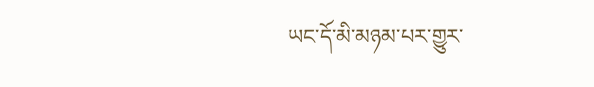ཡང་དོ་མི་མཉམ་པར་གྱུར་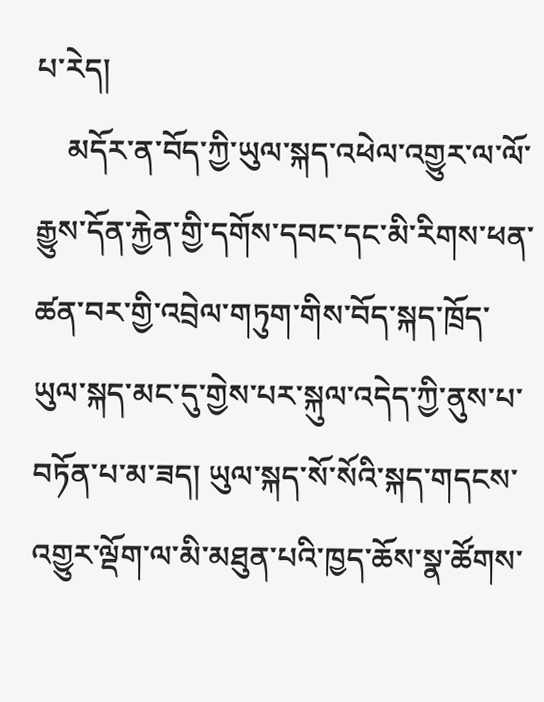པ་རེད།
    མདོར་ན་བོད་ཀྱི་ཡུལ་སྐད་འཕེལ་འགྱུར་ལ་ལོ་རྒྱུས་དོན་རྐྱེན་གྱི་དགོས་དབང་དང་མི་རིགས་ཕན་ཚན་བར་གྱི་འབྲེལ་གཏུག་གིས་བོད་སྐད་ཁྲོད་ཡུལ་སྐད་མང་དུ་གྱེས་པར་སྐུལ་འདེད་ཀྱི་ནུས་པ་བཏོན་པ་མ་ཟད། ཡུལ་སྐད་སོ་སོའི་སྐད་གདངས་འགྱུར་ལྡོག་ལ་མི་མཐུན་པའི་ཁྱད་ཆོས་སྣ་ཚོགས་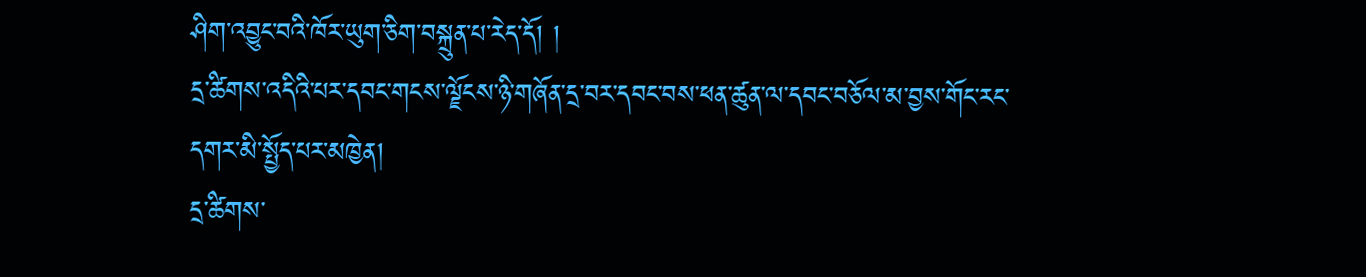ཤིག་འབྱུང་བའི་ཁོར་ཡུག་ཅིག་བསྐྲུན་པ་རེད་དོ། །
དྲ་ཚིགས་འདིའི་པར་དབང་གངས་ལྗོངས་ཉི་གཞོན་དྲ་བར་དབང་བས་ཕན་ཚུན་ལ་དབང་བཅོལ་མ་བྱས་གོང་རང་དགར་མི་སྤྱོད་པར་མཁྱེན།
དྲ་ཚིགས་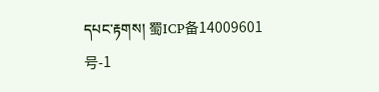དཔང་རྟགས། 蜀ICP备14009601号-1